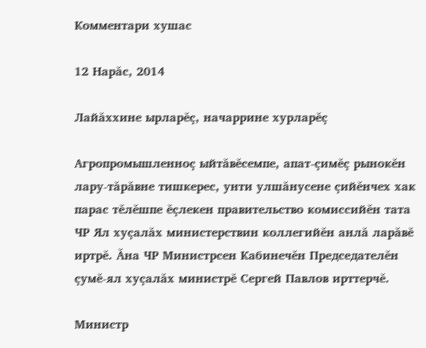Комментари хушас

12 Нарăс, 2014

Лайăххине ырларĕç, начаррине хурларĕç

Агропромышленноç ыйтăвĕсемпе, апат-çимĕç рынокĕн лару-тăрăвне тишкерес, унти улшăнусене çийĕнчех хак парас тĕлĕшпе ĕçлекен правительство комиссийĕн тата ЧР Ял хуçалăх министерствин коллегийĕн анлă ларăвĕ иртрĕ. Ăна ЧР Министрсен Кабинечĕн Председателĕн çумĕ-ял хуçалăх министрĕ Сергей Павлов ирттерчĕ.

Министр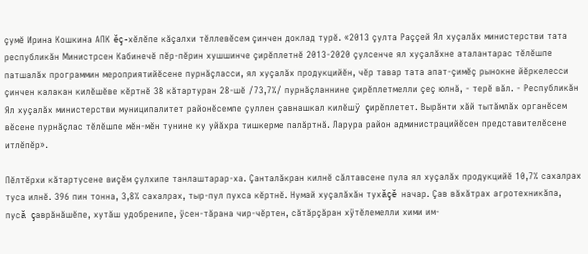çумĕ Ирина Кошкина АПК ĕç-хĕлĕпе кăçалхи тĕллевĕсем çинчен доклад турĕ. «2013 çулта Раççей Ял хуçалăх министерстви тата республикăн Министрсен Кабинечĕ пĕр-пĕрин хушшинче çирĕплетнĕ 2013-2020 çулсенче ял хуçалăхне аталантарас тĕлĕшпе патшалăх программин мероприятийĕсене пурнăçласси, ял хуçалăх продукцийĕн, чĕр тавар тата апат-çимĕç рынокне йĕркелесси çинчен калакан килĕшĕве кĕртнĕ 38 кăтартуран 28-шĕ /73,7%/ пурнăçланнине çирĕплетмелли çеç юлнă, - терĕ вăл. - Республикăн Ял хуçалăх министерстви муниципалитет районĕсемпе çуллен çавнашкал килĕшÿ çирĕплетет. Вырăнти хăй тытăмлăх органĕсем вĕсене пурнăçлас тĕлĕшпе мĕн-мĕн тунине ку уйăхра тишкерме палăртнă. Ларура район администрацийĕсен представителĕсене итлĕпĕр».

Пĕлтĕрхи кăтартусене виçĕм çулхипе танлаштарар-ха. Çанталăкран килнĕ сăлтавсене пула ял хуçалăх продукцийĕ 10,7% сахалрах туса илнĕ. 396 пин тонна, 3,8% сахалрах, тыр-пул пухса кĕртнĕ. Нумай хуçалăхăн тухăçĕ начар. Çав вăхăтрах агротехникăпа, пусă çаврăнăшĕпе, хутăш удобренипе, ÿсен-тăрана чир-чĕртен, сăтăрçăран хÿтĕлемелли хими им-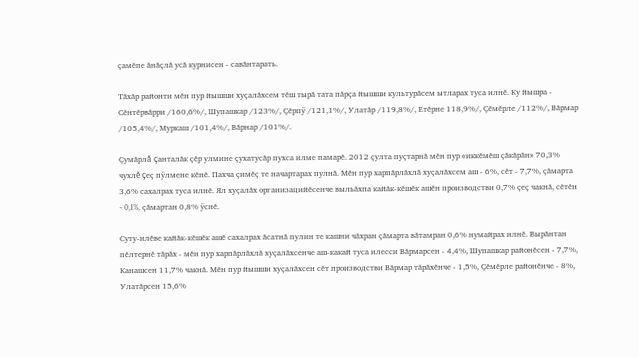çамĕпе ăнăçлă усă курнисен - савăнтарать.

Тăхăр районти мĕн пур йышши хуçалăхсем тĕш тырă тата пăрçа йышши культурăсем ытларах туса илнĕ. Ку йышра - Сĕнтĕрвăрри /160,6%/, Шупашкар /123%/, Çĕрпÿ /121,1%/, Улатăр /119,8%/, Етĕрне 118,9%/, Çĕмĕрле /112%/, Вăрмар /105,4%/, Муркаш /101,4%/, Вăрнар /101%/.

Çумăрлă çанталăк çĕр улмине çухатусăр пухса илме памарĕ. 2012 çулта пуçтарнă мĕн пур «иккĕмĕш çăкăрăн» 70,3% чухлĕ çеç пÿлмене кĕнĕ. Пахча çимĕç те начартарах пулнă. Мĕн пур харпăрлăхлă хуçалăхсем аш - 6%, сĕт - 7,7%, çăмарта 3,6% сахалрах туса илнĕ. Ял хуçалăх организацийĕсенче выльăхпа кайăк-кĕшĕк ашĕн производстви 0,7% çеç чакнă, сĕтĕн - 0,1%, çăмартан 0,8% ÿснĕ.

Суту-илĕве кайăк-кĕшĕк ашĕ сахалрах ăсатнă пулин те кашни чăхран çăмарта вăтамран 0,6% нумайрах илнĕ. Вырăнтан пĕлтернĕ тăрăх - мĕн пур харпăрлăхлă хуçалăхсенче аш-какай туса илесси Вăрмарсен - 4,4%, Шупашкар районĕсен - 7,7%, Канашсен 11,7% чакнă. Мĕн пур йышши хуçалăхсен сĕт производстви Вăрмар тăрăхĕнче - 1,5%, Çĕмĕрле районĕнче - 8%, Улатăрсен 15,6%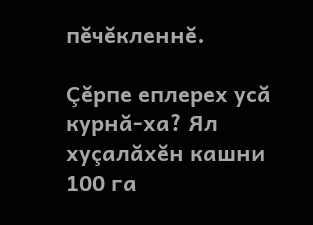пĕчĕкленнĕ.

Çĕрпе еплерех усă курнă-ха? Ял хуçалăхĕн кашни 100 га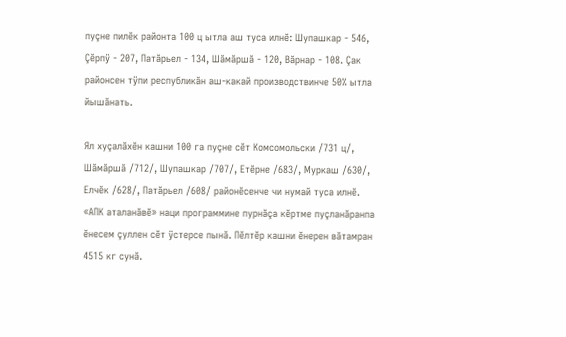пуçне пилĕк районта 100 ц ытла аш туса илнĕ: Шупашкар - 546, Çĕрпÿ - 207, Патăрьел - 134, Шăмăршă - 120, Вăрнар - 108. Çак районсен тÿпи республикăн аш-какай производствинче 50% ытла йышăнать.

Ял хуçалăхĕн кашни 100 га пуçне сĕт Комсомольски /731 ц/, Шăмăршă /712/, Шупашкар /707/, Етĕрне /683/, Муркаш /630/, Елчĕк /628/, Патăрьел /608/ районĕсенче чи нумай туса илнĕ. «АПК аталанăвĕ» наци программине пурнăçа кĕртме пуçланăранпа ĕнесем çуллен сĕт ÿстерсе пынă. Пĕлтĕр кашни ĕнерен вăтамран 4515 кг сунă.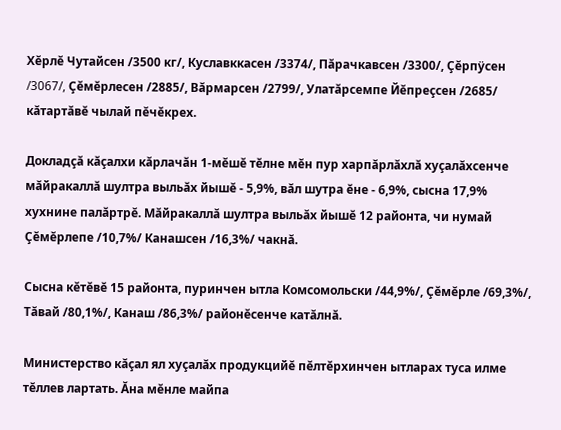Хĕрлĕ Чутайсен /3500 кг/, Куславккасен /3374/, Пăрачкавсен /3300/, Çĕрпÿсен /3067/, Çĕмĕрлесен /2885/, Вăрмарсен /2799/, Улатăрсемпе Йĕпреçсен /2685/ кăтартăвĕ чылай пĕчĕкрех.

Докладçă кăçалхи кăрлачăн 1-мĕшĕ тĕлне мĕн пур харпăрлăхлă хуçалăхсенче мăйракаллă шултра выльăх йышĕ - 5,9%, вăл шутра ĕне - 6,9%, сысна 17,9% хухнине палăртрĕ. Мăйракаллă шултра выльăх йышĕ 12 районта, чи нумай Çĕмĕрлепе /10,7%/ Канашсен /16,3%/ чакнă.

Сысна кĕтĕвĕ 15 районта, пуринчен ытла Комсомольски /44,9%/, Çĕмĕрле /69,3%/, Тăвай /80,1%/, Канаш /86,3%/ районĕсенче катăлнă.

Министерство кăçал ял хуçалăх продукцийĕ пĕлтĕрхинчен ытларах туса илме тĕллев лартать. Ăна мĕнле майпа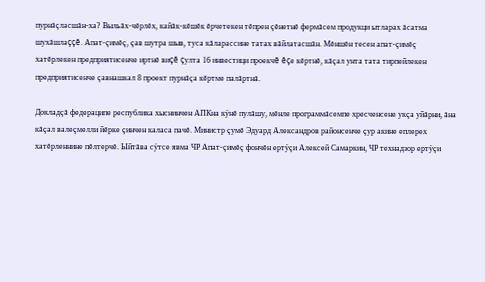пурнăçласшăн-ха? Выльăх-чĕрлĕх, кайăк-кĕшĕк ĕрчетекен тĕпрен çĕнетнĕ фермăсем продукци ытларах ăсатма шухăшлаççĕ. Апат-çимĕç, çав шутра шыв, туса кăларассине татах вăйлатасшăн. Мĕншĕн тесен апат-çимĕç хатĕрлекен предприятисенче иртнĕ виçĕ çулта 16 инвестици проекчĕ ĕçе кĕртнĕ, кăçал унта тата тирпейлекен предприятисенче çавнашкал 8 проект пурнăçа кĕртме палăртнă.

Докладçă федераципе республика хыснинчен АПКна кÿнĕ пулăшу, мĕнле программăсемпе хресченсене укçа уйăрни, ăна кăçал валеçмелли йĕрке çинчен каласа пачĕ. Министр çумĕ Эдуард Александров районсенче çур акине еплерех хатĕрленнине пĕлтерчĕ. Ыйтăва сÿтсе явма ЧР Апат-çимĕç фончĕн ертÿçи Алексей Самаркин, ЧР технадзор ертÿçи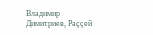Владимир Димитриев, Раççей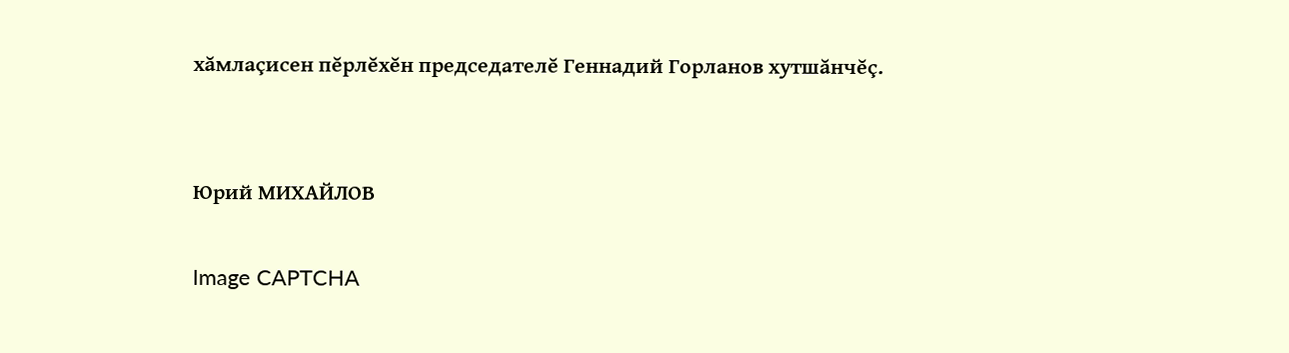хăмлаçисен пĕрлĕхĕн председателĕ Геннадий Горланов хутшăнчĕç.


Юрий МИХАЙЛОВ

Image CAPTCHA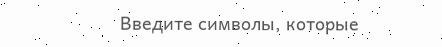Введите символы, которые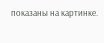показаны на картинке.